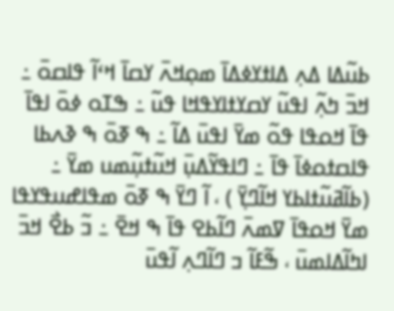ߕߎ߬ߡߊ ߡߍ߲ ߡߊߙߌߦߡߊ߫ ߘߋ߲ߞߍ߫ ߌߛߊ߫ ߞߵߊ߬ ߟߊߛߋ߫ ߸ ߞߏ߫ ߤߍ߲߬ ߊߟߎ߬ ߌߛߌߙߊߌߟߞߊ ߟߎ߬ ߸ ߒߠߋ ߦߋ߫ ߊߟߊ߫ ߟߊ߫ ߞߋߟߊ ߟߋ߬ ߘߌ߫ ߊߟߎ߫ ߡߊ߬ ߸ ߒ ߧߋ߫ ߒ ߢߍߕߊ ߟߊߛߙߋߦߊ߫ ߟߊ߫ ߸ ߣߊߟߌ߬ߡߎ߲߫ ߞߎ߬ߙߎ߲߬ߘߎ ߘߌ߫ ߸ (ߕߊ߬ߥߎ߬ߙߊߕߌ ߞߊ߬ߣߌ߲߫ ) ، ߊ߬ ߣߌ߫ ߒ ߧߋ߫ ߘߟߊߝߎߟߌߟߊ ߘߌ߫ ߞߋߟߊ߫ ߜߘߍ߫ ߣߊ߬ߕߐ ߟߊ߫ ߒ ߞߐ߫ ߸ ߏ߬ ߕߐ߯ ߞߏ߫ ߊߤߊ߬ߡߊߘߎ߫ ، ߒ߬ߓߊ߬ ߏ ߣߊ߬ߣߍ߲ ߊ߬ߟߎ߫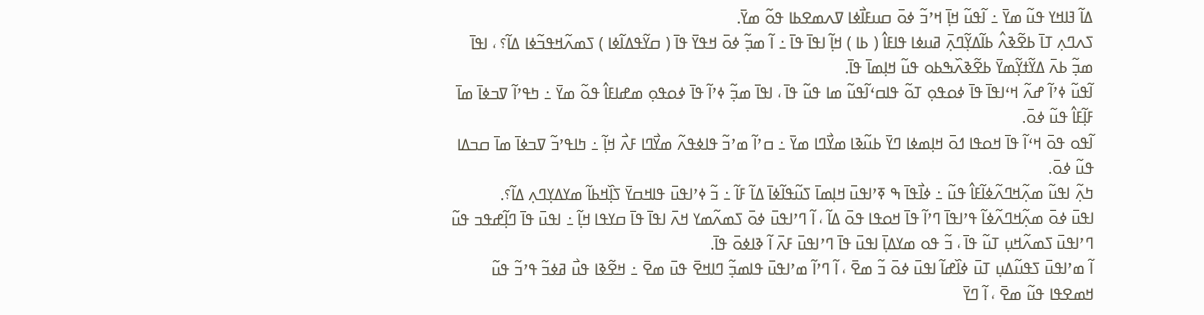ߡߊ߬ ߔߊߞߌ ߟߎ߬ ߘߌ߫ ߸ ߊ߬ߟߎ߬ ߞߊ߲߫ ߞߴߏ߬ ߦߋ߫ ߛߎߓߊ߯ߦߊ ߜߍߘߐߕߊ ߟߋ߬ ߘߌ߫.
ߖߍߣߍ߲ ߠߊ߫ ߕߐ߬ߢߍ߮ ߕߊ߬ߡߌ߲߬ߣߍ߲߫ ߥߎߦߊ ߟߊߓߊ߮ ( ߕߊ ) ߞߊ߲߬ ߊߟߊ߫ ߟߊ߫ ߸ ߊ߬ ߘߏ߲߬ ߦߋ߫ ߞߟߌ߫ ߟߊ߫ ( ߛߌ߬ߟߡߊ߬ߦߊ ) ߖߘߍ߬ߞߟߏ߬ߦߊ ߡߊ߬؟ ، ߊߟߊ߫ ߘߏ߲߬ ߕߍ߫ ߡߌ߬ߙߌ߲߬ߘߌ߫ ߕߐ߬ߢߍ߰ߒߕߋ ߟߎ߬ ߞߊ߲ߘߊ߫ ߟߊ߫.
ߊ߬ߟߎ߬ ߦߴߊ߬ ߝߍ߬ ߞߵߊߟߊ߫ ߟߊ߫ ߦߋߟߋ߲ ߠߋ߬ ߟߊߛߵߊ߬ߟߎ߬ ߘߊ ߟߎ߬ ߟߊ߫ ، ߊߟߊ߫ ߘߏ߲߬ ߦߴߊ߬ ߟߊ߫ ߦߋߟߋ߲ ߘߝߊߓߊ߮ ߟߋ߬ ߘߌ߫ ߸ ߤߟߴߊ߬ ߜߏߦߊ߫ ߘߊ߫ ߓߊ߲߬ߓߊ߮ ߟߎ߬ ߦߋ߫.
ߊ߬ߟߋ ߟߋ߫ ߞߵߊ߬ ߟߊ߫ ߞߋߟߊ ߗߋ߫ ߞߊ߲ߘߦߊ ߣߌ߫ ߕߎ߬ߢߊ ߘߌ߯ߣߊ ߘߌ߫ ߸ ߛߴߊ߬ ߘߴߏ߬ ߟߊߦߟߍ߬ ߘߌ߯ߣߊ ߓߍ߯ ߞߊ߲߬ ߸ ߤߊߟߴߏ߬ ߜߏߦߊ߫ ߘߊ߫ ߛߏߡߊ ߟߎ߬ ߦߋ߫.
ߤߍ߲߬ ߊߟߎ߬ ߘߍ߲߬ߞߣߍ߬ߦߊ߬ߓߊ߮ ߟߎ߬ ߸ ߦߊ߯ߟߊ߫ ߒ ߧߴߊߟߎ߫ ߞߊ߲ߘߊ߫ ߖߎ߬ߟߊ߬ߦߊ߫ ߡߊ߬ ߓߊ߬ ߸ ߏ߬ ߦߴߊߟߎ߫ ߟߊߞߛߌ߫ ߖߊ߲߰ߞߕߊ߬ ߘߌߡߌ߲ߣߍ߲ ߡߊ߬؟.
ߊߟߎ߫ ߦߋ߫ ߘߍ߲߬ߞߣߍ߬ߦߊ߬ ߟߴߊߟߊ߫ ߣߴߊ߬ ߟߊ߫ ߞߋߟߊ ߟߋ߫ ߡߊ߬ ، ߊ߬ ߣߴߊߟߎ߫ ߦߋ߫ ߖߘߍ߬ߘߌ ߞߍ߫ ߊߟߊ߫ ߟߊ߫ ߛߌߟߊ ߞߊ߲߬ ߸ ߊߟߎ߫ ߟߊ߫ ߣߊ߲߬ߝߟߏ ߟߎ߬ ߣߴߊߟߎ߫ ߖߘߍ߬ߞߎ߲ ߠߎ߬ ߟߊ߫ ، ߏ߬ ߟߋ ߘߌߡߊ߲߫ ߊߟߎ߫ ߟߊ߫ ߣߴߊߟߎ߫ ߓߍ߫ ߊ߬ ߢߊߦߋ߫ ߟߊ߫.
ߊ߬ ߘߴߊߟߎ߫ ߖߟߎ߬ߡߎ߲ ߠߎ߫ ߦߊ߰ߝߊ߬ ߊߟߎ߫ ߦߋ߫ ߏ߬ ߘߐ߫ ، ߊ߬ ߣߴߊ߬ ߘߴߊߟߎ߫ ߟߊߘߏ߲߬ ߣߊߞߐ߫ ߟߎ߫ ߘߐ߫ ߸ ߞߐ߬ߢߊ ߟߎ߯ ߥߦߏ߬ ߟߴߏ߬ ߟߎ߬ ߞߘߐߟߊ ߟߎ߬ ߘߐ߫ ، ߊ߬ ߣߌ߫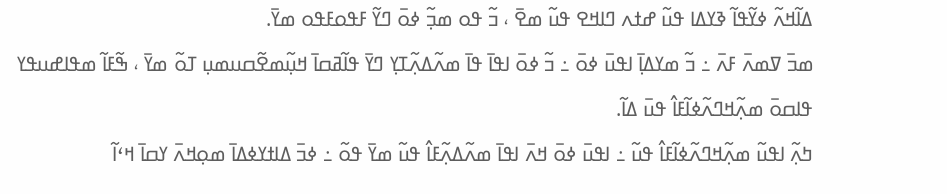ߡߊ߬ߞߍ߬ ߦߌ߬ߟߊ߬ ߢߌߡߊ ߟߎ߬ ߝߙߍ ߣߊߞߐ ߟߎ߬ ߘߐ߫ ، ߏ߬ ߟߋ ߘߏ߲߬ ߦߋ߫ ߣߌ߬ ߓߟߋߓߟߋ ߘߌ߫.
ߘߏ߫ ߜߘߍ߫ ߓߍ߫ ߸ ߏ߬ ߘߌߡߊ߲߫ ߊߟߎ߫ ߦߋ߫ ߸ ߏ߬ ߦߋ߫ ߊߟߊ߫ ߟߊ߫ ߘߍ߬ߡߍ߲߬ߠߌ߲ ߣߌ߫ ߟߊ߬ߥߛߊ߫ ߞߎ߲߬ߘߐ߬ߛߎߘߎ߲ ߠߋ߬ ߘߌ߫ ، ߒ߬ߓߊ߬ ߘߟߊߝߎߟߌ ߟߊߛߋ߫ ߘߍ߲߬ߞߣߍ߬ߦߊ߬ߓߊ߮ ߟߎ߫ ߡߊ߬.
ߤߍ߲߬ ߊߟߎ߬ ߘߍ߲߬ߞߣߍ߬ߦߊ߬ߓߊ߮ ߟߎ߬ ߸ ߊߟߎ߫ ߦߋ߫ ߞߍ߫ ߊߟߊ߫ ߘߍ߬ߡߍ߲߬ߓߊ߮ ߟߎ߬ ߘߌ߫ ߟߋ߬ ߸ ߦߏ߫ ߡߊߙߌߦߡߊ߫ ߘߋ߲ߞߍ߫ ߌߛߊ߫ ߞߵߊ߬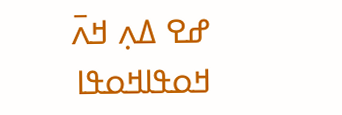ߝߐ ߡߍ߲ ߞߍ߫ ߞߋߟߊߞߋߟߊ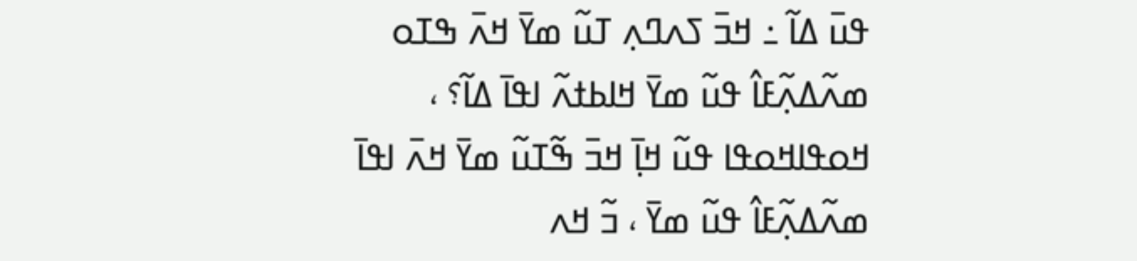ߟߎ߫ ߡߊ߬ ߸ ߞߏ߫ ߖߍߣߍ߲ ߠߎ߬ ߘߌ߫ ߞߍ߫ ߒߠߋ ߘߍ߬ߡߍ߲߬ߓߊ߮ ߟߎ߬ ߘߌ߫ ߞߊߕߙߍ߬ ߊߟߊ߫ ߡߊ߬؟ ، ߞߋߟߊߞߋߟߊ ߟߎ߬ ߞߊ߲߫ ߞߏ߫ ߒ߬ߠߎ߬ ߘߌ߫ ߞߍ߫ ߊߟߊ߫ ߘߍ߬ߡߍ߲߬ߓߊ߮ ߟߎ߬ ߘߌ߫ ، ߏ߬ ߞߍ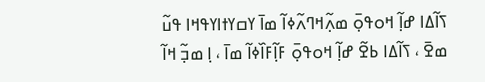ߖߊ߬ߡߊ ߝߊ߲߬ ߞߋߟߋ߲߫ ߘߍ߲߬ߞߣߍ߬ߦߊ߬ ߘߊ߫ ߌߛߌߙߊߌߟߞߊ ߟߎ߬ ߘߐ߫ ، ߖߊ߬ߡߊ ߕߐ߬ ߝߊ߲߬ ߞߋߟߋ߲߫ ߓߊ߲߬ߓߊ߰ߦߊ߬ ߘߊ߫ ، ߊ߲ ߘߏ߲߬ ߞߊ߬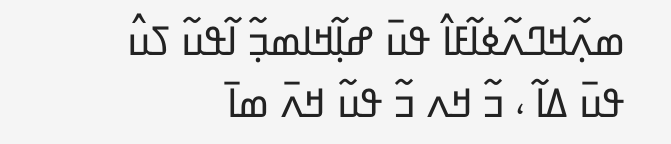ߘߍ߲߬ߞߣߍ߬ߦߊ߬ߓߊ߮ ߟߎ߫ ߝߊ߲߬ߞߊߘߏ߲߬ ߊ߬ߟߎ߬ ߖߎ߮ ߟߎ߫ ߡߊ߬ ، ߏ߬ ߞߍ ߏ߬ ߟߎ߬ ߞߍ߫ ߘߊ߫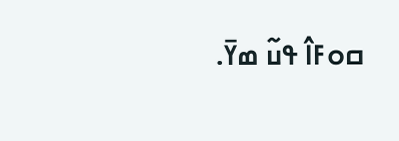ߛߋߓߊ߮ ߟߎ߬ ߘߌ߫.